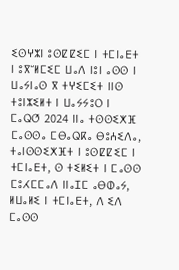ⵉⵙⵖⵣⵏ ⵓⵙⵇⵇⵉⵎ ⵏ ⵜⵎⵏⴰⴹⵜ ⵏ ⵓⴳⵯⵍⵎⵉⵎ ⵡⴰⴷ ⵏⵓⵏ ⴰⵙⵙ ⵏ ⵡⴰⵢⵏⴰⵙ ⴳ ⵜⵖⵉⵎⵉⵜ ⵏⵏⵙ ⵜⵓⵏⵣⵉⵍⵜ ⵏ ⵡⴰⵢⵢⵓⵔ ⵏ ⵎⴰⵕⵚ 2024 ⵏⵏⴰ ⵜⵙⵙⵉⵅⴼ ⵎⴰⵙⵙⴰ ⵎⴱⴰⵕⴽⴰ ⴱⵓⵄⵉⴷⴰ, ⵜⴰⵏⵙⵙⵉⵅⴼⵜ ⵏ ⵓⵙⵇⵇⵉⵎ ⵏ ⵜⵎⵏⴰⴹⵜ, ⵙ ⵜⵉⵍⵉⵜ ⵏ ⵎⴰⵙⵙ ⵎⵓⵃⵎⵎⴰⴷ ⵏⵏⴰⵊⵎ ⴰⴱⵀⴰⵢ, ⵍⵡⴰⵍⵉ ⵏ ⵜⵎⵏⴰⴹⵜ, ⴷ ⵉⴷ ⵎⴰⵙⵙ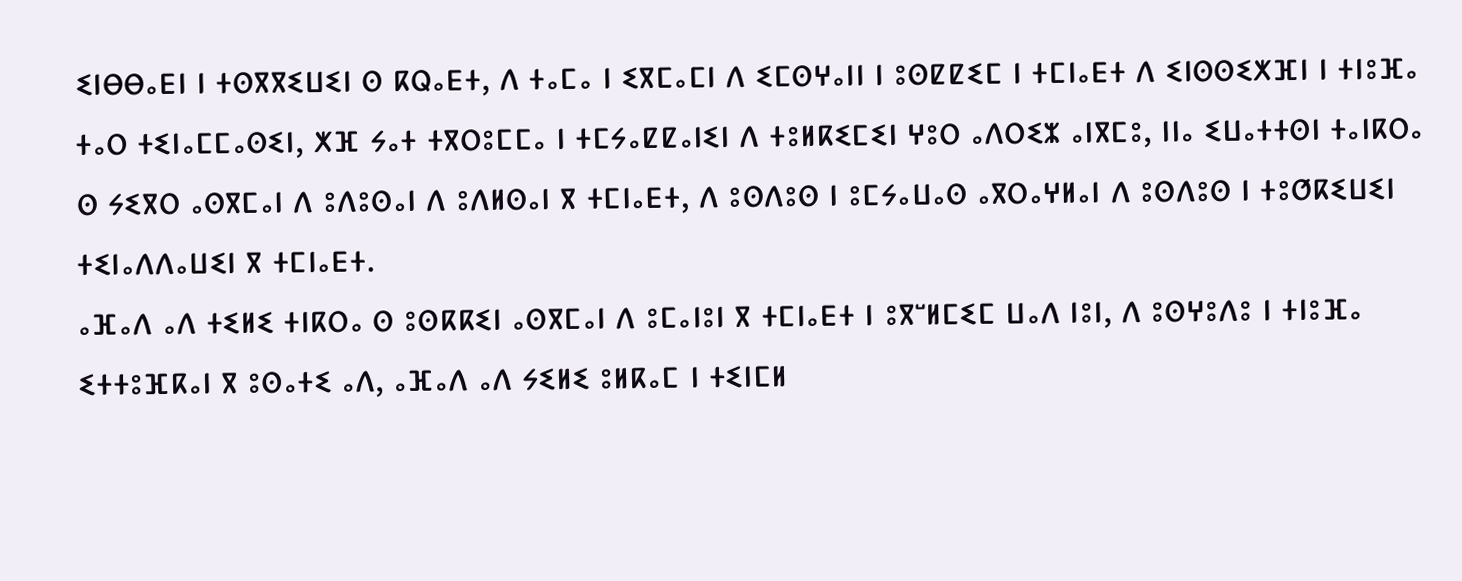ⵉⵏⴱⴱⴰⴹⵏ ⵏ ⵜⵙⴳⴳⵉⵡⵉⵏ ⵙ ⴽⵕⴰⴹⵜ, ⴷ ⵜⴰⵎⴰ ⵏ ⵉⴳⵎⴰⵎⵏ ⴷ ⵉⵎⵙⵖⴰⵏⵏ ⵏ ⵓⵙⵇⵇⵉⵎ ⵏ ⵜⵎⵏⴰⴹⵜ ⴷ ⵉⵏⵙⵙⵉⵅⴼⵏ ⵏ ⵜⵏⵓⴼⴰ ⵜⴰⵔ ⵜⵉⵏⴰⵎⵎⴰⵙⵉⵏ, ⵅⴼ ⵢⴰⵜ ⵜⴳⵔⵓⵎⵎⴰ ⵏ ⵜⵎⵢⴰⵇⵇⴰⵏⵉⵏ ⴷ ⵜⵓⵍⴽⵉⵎⵉⵏ ⵖⵓⵔ ⴰⴷⵔⵉⵣ ⴰⵏⴳⵎⵓ, ⵏⵏⴰ ⵉⵡⴰⵜⵜⵙⵏ ⵜⴰⵏⴽⵔⴰ ⵙ ⵢⵉⴳⵔ ⴰⵙⴳⵎⴰⵏ ⴷ ⵓⴷⵓⵙⴰⵏ ⴷ ⵓⴷⵍⵙⴰⵏ ⴳ ⵜⵎⵏⴰⴹⵜ, ⴷ ⵓⵙⴷⵓⵙ ⵏ ⵓⵎⵢⴰⵡⴰⵙ ⴰⴳⵔⴰⵖⵍⴰⵏ ⴷ ⵓⵙⴷⵓⵙ ⵏ ⵜⵓⵚⴽⵉⵡⵉⵏ ⵜⵉⵏⴰⴷⴷⴰⵡⵉⵏ ⴳ ⵜⵎⵏⴰⴹⵜ.
ⴰⴼⴰⴷ ⴰⴷ ⵜⵉⵍⵉ ⵜⵏⴽⵔⴰ ⵙ ⵓⵙⴽⴽⵉⵏ ⴰⵙⴳⵎⴰⵏ ⴷ ⵓⵎⴰⵏⵓⵏ ⴳ ⵜⵎⵏⴰⴹⵜ ⵏ ⵓⴳⵯⵍⵎⵉⵎ ⵡⴰⴷ ⵏⵓⵏ, ⴷ ⵓⵙⵖⵓⴷⵓ ⵏ ⵜⵏⵓⴼⴰ ⵉⵜⵜⵓⴼⴽⴰⵏ ⴳ ⵓⵙⴰⵜⵉ ⴰⴷ, ⴰⴼⴰⴷ ⴰⴷ ⵢⵉⵍⵉ ⵓⵍⴽⴰⵎ ⵏ ⵜⵉⵏⵎⵍ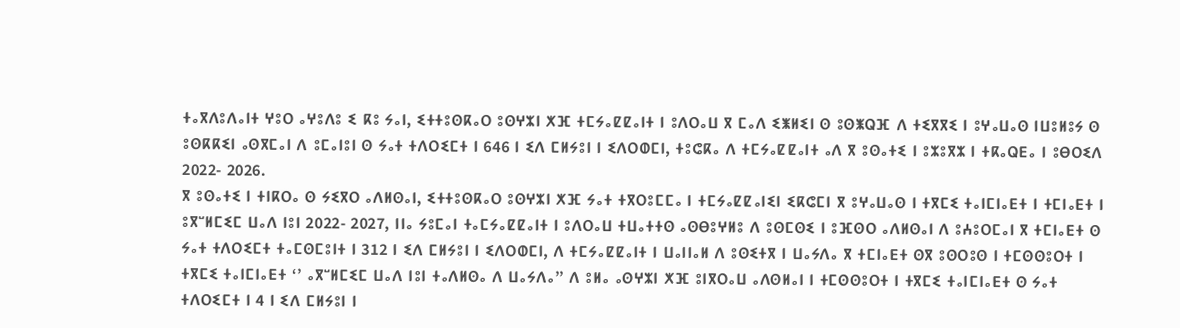ⵜⴰⴳⴷⵓⴷⴰⵏⵜ ⵖⵓⵔ ⴰⵖⵓⴷⵓ ⵉ ⴽⵓ ⵢⴰⵏ, ⵉⵜⵜⵓⵙⴽⴰⵔ ⵓⵙⵖⵣⵏ ⵅⴼ ⵜⵎⵢⴰⵇⵇⴰⵏⵜ ⵏ ⵓⴷⵔⴰⵡ ⴳ ⵎⴰⴷ ⵉⵥⵍⵉⵏ ⵙ ⵓⵙⵥⵕⴼ ⴷ ⵜⵉⴳⴳⵉ ⵏ ⵓⵖⴰⵡⴰⵙ ⵏⵡⵓⵍⵓⵢ ⵙ ⵓⵙⴽⴽⵉⵏ ⴰⵙⴳⵎⴰⵏ ⴷ ⵓⵎⴰⵏⵓⵏ ⵙ ⵢⴰⵜ ⵜⴷⵔⵉⵎⵜ ⵏ 646 ⵏ ⵉⴷ ⵎⵍⵢⵓⵏ ⵏ ⵉⴷⵔⵀⵎⵏ, ⵜⵓⵛⴽⴰ ⴷ ⵜⵎⵢⴰⵇⵇⴰⵏⵜ ⴰⴷ ⴳ ⵓⵙⴰⵜⵉ ⵏ ⵓⵣⵓⴳⵣ ⵏ ⵜⴽⴰⵕⴹⴰ ⵏ ⵓⴱⵔⵉⴷ 2022- 2026.
ⴳ ⵓⵙⴰⵜⵉ ⵏ ⵜⵏⴽⵔⴰ ⵙ ⵢⵉⴳⵔ ⴰⴷⵍⵙⴰⵏ, ⵉⵜⵜⵓⵙⴽⴰⵔ ⵓⵙⵖⵣⵏ ⵅⴼ ⵢⴰⵜ ⵜⴳⵔⵓⵎⵎⴰ ⵏ ⵜⵎⵢⴰⵇⵇⴰⵏⵉⵏ ⵉⴽⵛⵎⵏ ⴳ ⵓⵖⴰⵡⴰⵙ ⵏ ⵜⴳⵎⵉ ⵜⴰⵏⵎⵏⴰⴹⵜ ⵏ ⵜⵎⵏⴰⴹⵜ ⵏ ⵓⴳⵯⵍⵎⵉⵎ ⵡⴰⴷ ⵏⵓⵏ 2022- 2027, ⵏⵏⴰ ⵢⵓⵎⴰⵏ ⵜⴰⵎⵢⴰⵇⵇⴰⵏⵜ ⵏ ⵓⴷⵔⴰⵡ ⵜⵡⴰⵜⵜⵙ ⴰⵙⴱⵓⵖⵍⵓ ⴷ ⵓⵙⵎⵙⵉ ⵏ ⵓⴼⵙⵔ ⴰⴷⵍⵙⴰⵏ ⴷ ⵓⵄⵓⵔⵎⴰⵏ ⴳ ⵜⵎⵏⴰⴹⵜ ⵙ ⵢⴰⵜ ⵜⴷⵔⵉⵎⵜ ⵜⴰⵎⵙⵎⵓⵏⵜ ⵏ 312 ⵏ ⵉⴷ ⵎⵍⵢⵓⵏ ⵏ ⵉⴷⵔⵀⵎⵏ, ⴷ ⵜⵎⵢⴰⵇⵇⴰⵏⵜ ⵏ ⵡⴰⵏⵏⴰⵍ ⴷ ⵓⵙⵉⵜⴳ ⵏ ⵡⴰⵢⴷⴰ ⴳ ⵜⵎⵏⴰⴹⵜ ⵙⴳ ⵓⵙⵔⵓⵙ ⵏ ⵜⵎⵙⵙⵓⵔⵜ ⵏ ⵜⴳⵎⵉ ⵜⴰⵏⵎⵏⴰⴹⵜ ‘’ ⴰⴳⵯⵍⵎⵉⵎ ⵡⴰⴷ ⵏⵓⵏ ⵜⴰⴷⵍⵙⴰ ⴷ ⵡⴰⵢⴷⴰ’’ ⴷ ⵓⵍⴰ ⴰⵙⵖⵣⵏ ⵅⴼ ⵓⵏⴳⵔⴰⵡ ⴰⴷⵙⵍⴰⵏ ⵏ ⵜⵎⵙⵙⵓⵔⵜ ⵏ ⵜⴳⵎⵉ ⵜⴰⵏⵎⵏⴰⴹⵜ ⵙ ⵢⴰⵜ ⵜⴷⵔⵉⵎⵜ ⵏ 4 ⵏ ⵉⴷ ⵎⵍⵢⵓⵏ ⵏ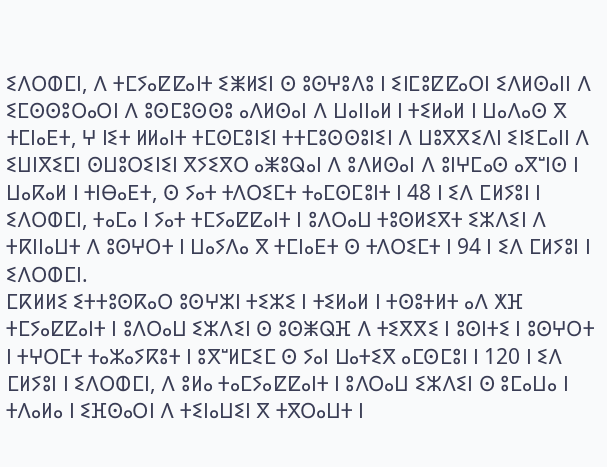ⵉⴷⵔⵀⵎⵏ, ⴷ ⵜⵎⵢⴰⵇⵇⴰⵏⵜ ⵉⵥⵍⵉⵏ ⵙ ⵓⵙⵖⵓⴷⵓ ⵏ ⵉⵏⵎⵓⵇⵇⴰⵔⵏ ⵉⴷⵍⵙⴰⵏⵏ ⴷ ⵉⵎⵙⵙⵓⵔⴰⵔⵏ ⴷ ⵓⵙⵎⵓⵙⵙⵓ ⴰⴷⵍⵙⴰⵏ ⴷ ⵡⴰⵏⵏⴰⵍ ⵏ ⵜⵉⵍⴰⵍ ⵏ ⵡⴰⴷⴰⵙ ⴳ ⵜⵎⵏⴰⴹⵜ, ⵖ ⵏⵉⵜ ⵍⵍⴰⵏⵜ ⵜⵎⵙⵎⵓⵏⵉⵏ ⵜⵜⵎⵓⵙⵙⵓⵏⵉⵏ ⴷ ⵡⵓⴳⴳⵉⴷⵏ ⵉⵏⵉⵎⴰⵏⵏ ⴷ ⵉⵡⵏⴳⵉⵎⵏ ⵙⵡⵓⵔⵉⵏⵉⵏ ⴳⵢⵉⴳⵔ ⴰⵥⵓⵕⴰⵏ ⴷ ⵓⴷⵍⵙⴰⵏ ⴷ ⵓⵏⵖⵎⴰⵙ ⴰⴳⵯⵏⵙ ⵏ ⵡⴰⴽⴰⵍ ⵏ ⵜⵏⴱⴰⴹⵜ, ⵙ ⵢⴰⵜ ⵜⴷⵔⵉⵎⵜ ⵜⴰⵎⵙⵎⵓⵏⵜ ⵏ 48 ⵏ ⵉⴷ ⵎⵍⵢⵓⵏ ⵏ ⵉⴷⵔⵀⵎⵏ, ⵜⴰⵎⴰ ⵏ ⵢⴰⵜ ⵜⵎⵢⴰⵇⵇⴰⵏⵜ ⵏ ⵓⴷⵔⴰⵡ ⵜⵓⵙⵍⵉⴳⵜ ⵉⵣⴷⵉⵏ ⴷ ⵜⴽⵏⵏⴰⵡⵜ ⴷ ⵓⵙⵖⵔⵜ ⵏ ⵡⴰⵢⴷⴰ ⴳ ⵜⵎⵏⴰⴹⵜ ⵙ ⵜⴷⵔⵉⵎⵜ ⵏ 94 ⵏ ⵉⴷ ⵎⵍⵢⵓⵏ ⵏ ⵉⴷⵔⵀⵎⵏ.
ⵎⴽⵍⵍⵉ ⵉⵜⵜⵓⵙⴽⴰⵔ ⵓⵙⵖⵣⵏ ⵜⵉⵣⵉ ⵏ ⵜⵉⵍⴰⵍ ⵏ ⵜⵙⵓⵜⵍⵜ ⴰⴷ ⵅⴼ ⵜⵎⵢⴰⵇⵇⴰⵏⵜ ⵏ ⵓⴷⵔⴰⵡ ⵉⵣⴷⵉⵏ ⵙ ⵓⵙⵥⵕⴼ ⴷ ⵜⵉⴳⴳⵉ ⵏ ⵓⵙⵏⵜⵉ ⵏ ⵓⵙⵖⵔⵜ ⵏ ⵜⵖⵔⵎⵜ ⵜⴰⵣⴰⵢⴽⵓⵜ ⵏ ⵓⴳⵯⵍⵎⵉⵎ ⵙ ⵢⴰⵏ ⵡⴰⵜⵉⴳ ⴰⵎⵙⵎⵓⵏ ⵏ 120 ⵏ ⵉⴷ ⵎⵍⵢⵓⵏ ⵏ ⵉⴷⵔⵀⵎⵏ, ⴷ ⵓⵍⴰ ⵜⴰⵎⵢⴰⵇⵇⴰⵏⵜ ⵏ ⵓⴷⵔⴰⵡ ⵉⵣⴷⵉⵏ ⵙ ⵓⵎⴰⵡⴰ ⵏ ⵜⴷⴰⵍⴰ ⵏ ⵉⴼⵙⴰⵔⵏ ⴷ ⵜⵉⵏⴰⵡⵉⵏ ⴳ ⵜⴳⵔⴰⵡⵜ ⵏ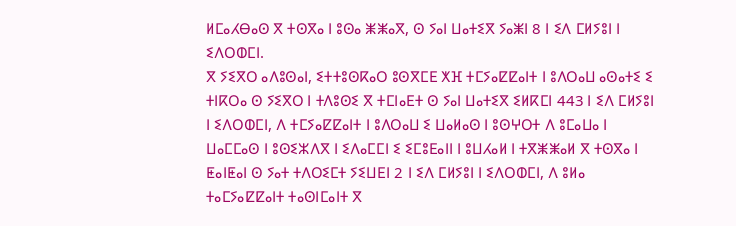ⵍⵎⴰⵃⴱⴰⵙ ⴳ ⵜⵙⴳⴰ ⵏ ⵓⵙⴰ ⵥⵥⴰⴳ, ⵙ ⵢⴰⵏ ⵡⴰⵜⵉⴳ ⵢⴰⵥⵏ 8 ⵏ ⵉⴷ ⵎⵍⵢⵓⵏ ⵏ ⵉⴷⵔⵀⵎⵏ.
ⴳ ⵢⵉⴳⵔ ⴰⴷⵓⵙⴰⵏ, ⵉⵜⵜⵓⵙⴽⴰⵔ ⵓⵙⴳⵎⴹ ⵅⴼ ⵜⵎⵢⴰⵇⵇⴰⵏⵜ ⵏ ⵓⴷⵔⴰⵡ ⴰⵙⴰⵜⵉ ⵉ ⵜⵏⴽⵔⴰ ⵙ ⵢⵉⴳⵔ ⵏ ⵜⴷⵓⵙⵉ ⴳ ⵜⵎⵏⴰⴹⵜ ⵙ ⵢⴰⵏ ⵡⴰⵜⵉⴳ ⵉⵍⴽⵎⵏ 443 ⵏ ⵉⴷ ⵎⵍⵢⵓⵏ ⵏ ⵉⴷⵔⵀⵎⵏ, ⴷ ⵜⵎⵢⴰⵇⵇⴰⵏⵜ ⵏ ⵓⴷⵔⴰⵡ ⵉ ⵡⴰⵍⴰⵙ ⵏ ⵓⵙⵖⵔⵜ ⴷ ⵓⵎⴰⵡⴰ ⵏ ⵡⴰⵎⵎⴰⵙ ⵏ ⵓⵙⵉⵣⴷⴳ ⵏ ⵉⴷⴰⵎⵎⵏ ⵉ ⵉⵎⵓⴹⴰⵏⵏ ⵏ ⵓⵡⵃⴰⵍ ⵏ ⵜⴳⵥⵥⴰⵍ ⴳ ⵜⵙⴳⴰ ⵏ ⵟⴰⵏⵟⴰⵏ ⵙ ⵢⴰⵜ ⵜⴷⵔⵉⵎⵜ ⵢⵉⵡⴹⵏ 2 ⵏ ⵉⴷ ⵎⵍⵢⵓⵏ ⵏ ⵉⴷⵔⵀⵎⵏ, ⴷ ⵓⵍⴰ ⵜⴰⵎⵢⴰⵇⵇⴰⵏⵜ ⵜⴰⵙⵏⵎⴰⵏⵜ ⴳ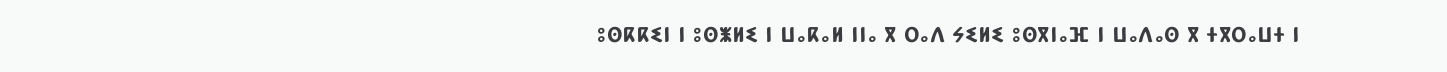ⵓⵙⴽⴽⵉⵏ ⵏ ⵓⵙⵥⵍⵉ ⵏ ⵡⴰⴽⴰⵍ ⵏⵏⴰ ⴳ ⵔⴰⴷ ⵢⵉⵍⵉ ⵓⵙⴳⵏⴰⴼ ⵏ ⵡⴰⴷⴰⵙ ⴳ ⵜⴳⵔⴰⵡⵜ ⵏ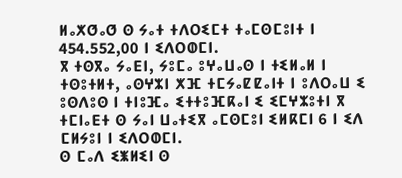ⵍⴰⵅⵚⴰⵚ ⵙ ⵢⴰⵜ ⵜⴷⵔⵉⵎⵜ ⵜⴰⵎⵙⵎⵓⵏⵜ ⵏ 454.552,00 ⵏ ⵉⴷⵔⵀⵎⵏ.
ⴳ ⵜⵙⴳⴰ ⵢⴰⴹⵏ, ⵢⵓⵎⴰ ⵓⵖⴰⵡⴰⵙ ⵏ ⵜⵉⵍⴰⵍ ⵏ ⵜⵙⵓⵜⵍⵜ, ⴰⵙⵖⵣⵏ ⵅⴼ ⵜⵎⵢⴰⵇⵇⴰⵏⵜ ⵏ ⵓⴷⵔⴰⵡ ⵉ ⵓⵙⴷⵓⵙ ⵏ ⵜⵏⵓⴼⴰ ⵉⵜⵜⵓⴼⴽⴰⵏ ⵉ ⵉⵎⵖⵣⵓⵜⵏ ⴳ ⵜⵎⵏⴰⴹⵜ ⵙ ⵢⴰⵏ ⵡⴰⵜⵉⴳ ⴰⵎⵙⵎⵓⵏ ⵉⵍⴽⵎⵏ 6 ⵏ ⵉⴷ ⵎⵍⵢⵓⵏ ⵏ ⵉⴷⵔⵀⵎⵏ.
ⵙ ⵎⴰⴷ ⵉⵥⵍⵉⵏ ⵙ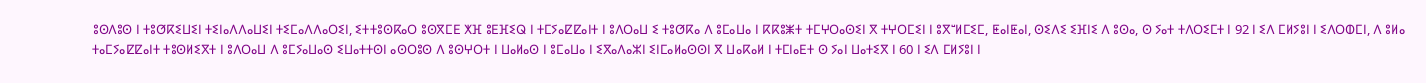ⵓⵙⴷⵓⵙ ⵏ ⵜⵓⵚⴽⵉⵡⵉⵏ ⵜⵉⵏⴰⴷⴷⴰⵡⵉⵏ ⵜⵉⵎⴰⴷⴷⴰⵔⵉⵏ, ⵉⵜⵜⵓⵙⴽⴰⵔ ⵓⵙⴳⵎⴹ ⵅⴼ ⵓⴹⴼⵉⵕ ⵏ ⵜⵎⵢⴰⵇⵇⴰⵏⵜ ⵏ ⵓⴷⵔⴰⵡ ⵉ ⵜⵓⵚⴽⴰ ⴷ ⵓⵎⴰⵡⴰ ⵏ ⴽⴽⵓⵥⵜ ⵜⵎⵖⵔⴰⵙⵉⵏ ⴳ ⵜⵖⵔⵎⵉⵏ ⵏ ⵓⴳⵯⵍⵎⵉⵎ, ⵟⴰⵏⵟⴰⵏ, ⵙⵉⴷⵉ ⵉⴼⵏⵉ ⴷ ⵓⵙⴰ, ⵙ ⵢⴰⵜ ⵜⴷⵔⵉⵎⵜ ⵏ 92 ⵏ ⵉⴷ ⵎⵍⵢⵓⵏ ⵏ ⵉⴷⵔⵀⵎⵏ, ⴷ ⵓⵍⴰ ⵜⴰⵎⵢⴰⵇⵇⴰⵏⵜ ⵜⵓⵙⵍⵉⴳⵜ ⵏ ⵓⴷⵔⴰⵡ ⴷ ⵓⵎⵢⴰⵡⴰⵙ ⵉⵡⴰⵜⵜⵙⵏ ⴰⵙⵔⵓⵙ ⴷ ⵓⵙⵖⵔⵜ ⵏ ⵡⴰⵍⴰⵙ ⵏ ⵓⵎⴰⵡⴰ ⵏ ⵉⴳⴰⴷⴰⵣⵏ ⵉⵏⵎⴰⵍⴰⵙⵙⵏ ⴳ ⵡⴰⴽⴰⵍ ⵏ ⵜⵎⵏⴰⴹⵜ ⵙ ⵢⴰⵏ ⵡⴰⵜⵉⴳ ⵏ 60 ⵏ ⵉⴷ ⵎⵍⵢⵓⵏ ⵏ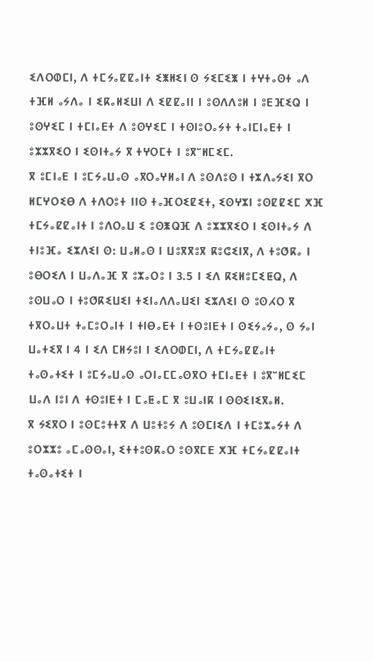ⵉⴷⵔⵀⵎⵏ, ⴷ ⵜⵎⵢⴰⵇⵇⴰⵏⵜ ⵉⵥⵍⵉⵏ ⵙ ⵢⵉⵎⵉⵥ ⵏ ⵜⵖⵜⴰⵙⵜ ⴰⴷ ⵜⴼⵍ ⴰⵢⴷⴰ ⵏ ⵉⴽⴰⵍⵉⵡⵏ ⴷ ⵉⵇⵇⴰⵏⵏ ⵏ ⵓⵙⴷⴷⵓⵍ ⵏ ⵓⴹⴼⵉⵕ ⵏ ⵓⵙⵖⵉⵎ ⵏ ⵜⵎⵏⴰⴹⵜ ⴷ ⵓⵙⵖⵉⵎ ⵏ ⵜⵙⵏⵓⵔⴰⵢⵜ ⵜⴰⵏⵎⵏⴰⴹⵜ ⵏ ⵓⵣⵣⴳⵉⵔ ⵏ ⵉⵙⵏⵜⴰⵢ ⴳ ⵜⵖⵔⵎⵜ ⵏ ⵓⴳⵯⵍⵎⵉⵎ.
ⴳ ⵓⵎⵏⴰⴹ ⵏ ⵓⵎⵢⴰⵡⴰⵙ ⴰⴳⵔⴰⵖⵍⴰⵏ ⴷ ⵓⵙⴷⵓⵙ ⵏ ⵜⵣⴷⴰⵢⵉⵏ ⴳⵔ ⵍⵎⵖⵔⵉⴱ ⴷ ⵜⴷⵔⵓⵜ ⵏⵏⵙ ⵜⴰⴼⵔⵉⵇⵉⵜ, ⵉⵙⵖⵣⵏ ⵓⵙⵇⵇⵉⵎ ⵅⴼ ⵜⵎⵢⴰⵇⵇⴰⵏⵜ ⵏ ⵓⴷⵔⴰⵡ ⵉ ⵓⵙⵥⵕⴼ ⴷ ⵓⵣⵣⴳⵉⵔ ⵏ ⵉⵙⵏⵜⴰⵢ ⴷ ⵜⵏⵓⴼⴰ ⵉⵣⴷⵉⵏ ⵙ: ⵡⴰⵍⴰⵙ ⵏ ⵡⵓⴳⴳⵓⴳ ⴽⵓⵛⵉⵏⴳ, ⴷ ⵜⵓⵚⴽⴰ ⵏ ⵓⴱⵔⵉⴷ ⵏ ⵡⴰⴷⴰⴼ ⴳ ⵓⵣⴰⵔⵓ ⵏ 3.5 ⵏ ⵉⴷ ⴽⵉⵍⵓⵎⵉⵟⵕ, ⴷ ⵓⵙⵡⴰⵔ ⵏ ⵜⵓⵚⴽⵉⵡⵉⵏ ⵜⵉⵏⴰⴷⴷⴰⵡⵉⵏ ⵉⵣⴷⵉⵏ ⵙ ⵓⵙⵃⵔ ⴳ ⵜⴳⵔⴰⵡⵜ ⵜⴰⵎⵓⵔⴰⵏⵜ ⵏ ⵜⵏⴱⴰⴹⵜ ⵏ ⵜⵙⵓⵏⴹⵜ ⵏ ⵙⵉⵢⴰⵢⴰ, ⵙ ⵢⴰⵏ ⵡⴰⵜⵉⴳ ⵏ 4 ⵏ ⵉⴷ ⵎⵍⵢⵓⵏ ⵏ ⵉⴷⵔⵀⵎⵏ, ⴷ ⵜⵎⵢⴰⵇⵇⴰⵏⵜ ⵜⴰⵙⴰⵜⵉⵜ ⵏ ⵓⵎⵢⴰⵡⴰⵙ ⴰⵔⵏⴰⵎⵎⴰⵙⴳⵔ ⵜⵎⵏⴰⴹⵜ ⵏ ⵓⴳⵯⵍⵎⵉⵎ ⵡⴰⴷ ⵏⵓⵏ ⴷ ⵜⵙⵓⵏⴹⵜ ⵏ ⵎⴰⵟⴰⵎ ⴳ ⵓⵡⴰⵏⴽ ⵏ ⵙⵙⵉⵏⵉⴳⴰⵍ.
ⴳ ⵢⵉⴳⵔ ⵏ ⵓⵙⵎⵓⵜⵜⴳ ⴷ ⵡⵓⵜⵓⵢ ⴷ ⵓⵙⵎⵏⵉⴷ ⵏ ⵜⵎⵓⵣⴰⵢⵜ ⴷ ⵓⵔⵣⵣⵓ ⴰⵎⴰⵙⵙⴰⵏ, ⵉⵜⵜⵓⵙⴽⴰⵔ ⵓⵙⴳⵎⴹ ⵅⴼ ⵜⵎⵢⴰⵇⵇⴰⵏⵜ ⵜⴰⵙⴰⵜⵉⵜ ⵏ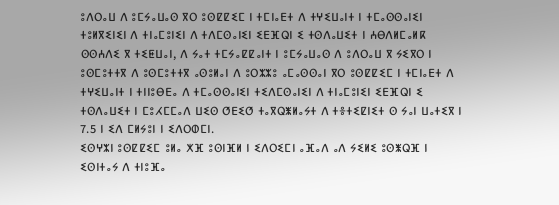ⵓⴷⵔⴰⵡ ⴷ ⵓⵎⵢⴰⵡⴰⵙ ⴳⵔ ⵓⵙⵇⵇⵉⵎ ⵏ ⵜⵎⵏⴰⴹⵜ ⴷ ⵜⵖⵉⵡⴰⵏⵜ ⵏ ⵜⵎⴰⵙⵙⴰⵏⵉⵏ ⵜⵓⵍⴳⵉⵏⵉⵏ ⴷ ⵜⵏⴰⵎⵓⵏⵉⵏ ⴷ ⵜⴷⵎⵙⴰⵏⵉⵏ ⵉⴹⴼⵕⵏ ⵉ ⵜⵙⴷⴰⵡⵉⵜ ⵏ ⵄⴱⴷⵍⵎⴰⵍⴽ ⵙⵙⵄⴷⵉ ⴳ ⵜⵉⵟⵡⴰⵏ, ⴷ ⵢⴰⵜ ⵜⵎⵢⴰⵇⵇⴰⵏⵜ ⵏ ⵓⵎⵢⴰⵡⴰⵙ ⴷ ⵓⴷⵔⴰⵡ ⴳ ⵢⵉⴳⵔ ⵏ ⵓⵙⵎⵓⵜⵜⴳ ⴷ ⵓⵙⵎⵓⵜⵜⴳ ⴰⵙⵓⵍⴰⵏ ⴷ ⵓⵔⵣⵣⵓ ⴰⵎⴰⵙⵙⴰⵏ ⴳⵔ ⵓⵙⵇⵇⵉⵎ ⵏ ⵜⵎⵏⴰⴹⵜ ⴷ ⵜⵖⵉⵡⴰⵏⵜ ⵏ ⵜⵏⵏⵓⴱⴹⴰ ⴷ ⵜⵎⴰⵙⵙⴰⵏⵉⵏ ⵜⵉⴷⵎⵙⴰⵏⵉⵏ ⴷ ⵜⵏⴰⵎⵓⵏⵉⵏ ⵉⴹⴼⵕⵏ ⵉ ⵜⵙⴷⴰⵡⵉⵜ ⵏ ⵎⵓⵃⵎⵎⴰⴷ ⵡⵉⵙ ⵚⴹⵉⵚ ⵜⴰⴳⵕⵥⵍⴰⵢⵜ ⴷ ⵜⴻⵜⵉⵇⵏⵉⵜ ⵙ ⵢⴰⵏ ⵡⴰⵜⵉⴳ ⵏ 7.5 ⵏ ⵉⴷ ⵎⵍⵢⵓⵏ ⵏ ⵉⴷⵔⵀⵎⵏ.
ⵉⵙⵖⵣⵏ ⵓⵙⵇⵇⵉⵎ ⵓⵍⴰ ⵅⴼ ⵓⵙⵏⴼⵍ ⵏ ⵉⴷⵔⵉⵎⵏ ⴰⴼⴰⴷ ⴰⴷ ⵢⵉⵍⵉ ⵓⵙⵥⵕⴼ ⵏ ⵉⵙⵏⵜⴰⵢ ⴷ ⵜⵏⵓⴼⴰ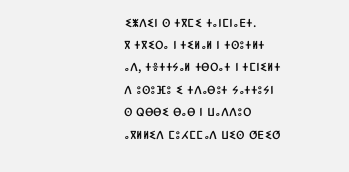ⵉⵥⴷⵉⵏ ⵙ ⵜⴳⵎⵉ ⵜⴰⵏⵎⵏⴰⴹⵜ.
ⴳ ⵜⴳⵉⵔⴰ ⵏ ⵜⵉⵍⴰⵍ ⵏ ⵜⵙⵓⵜⵍⵜ ⴰⴷ, ⵜⴻⵜⵜⵢⴰⵍ ⵜⴱⵔⴰⵜ ⵏ ⵜⵎⵏⵉⵍⵜ ⴷ ⵓⵙⵓⴼⵓ ⵉ ⵜⴷⴰⴱⵓⵜ ⵢⴰⵜⵜⵓⵢⵏ ⵙ ⵕⴱⴱⵉ ⴱⴰⴱ ⵏ ⵡⴰⴷⴷⵓⵔ ⴰⴳⵍⵍⵉⴷ ⵎⵓⵃⵎⵎⴰⴷ ⵡⵉⵙ ⵚⴹⵉⵚ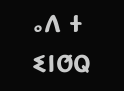ⴰⴷ ⵜ ⵉⵏⵚⵕ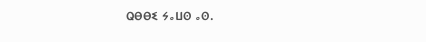ⵕⴱⴱⵉ ⵢⴰⵡⵙ ⴰⵙ.